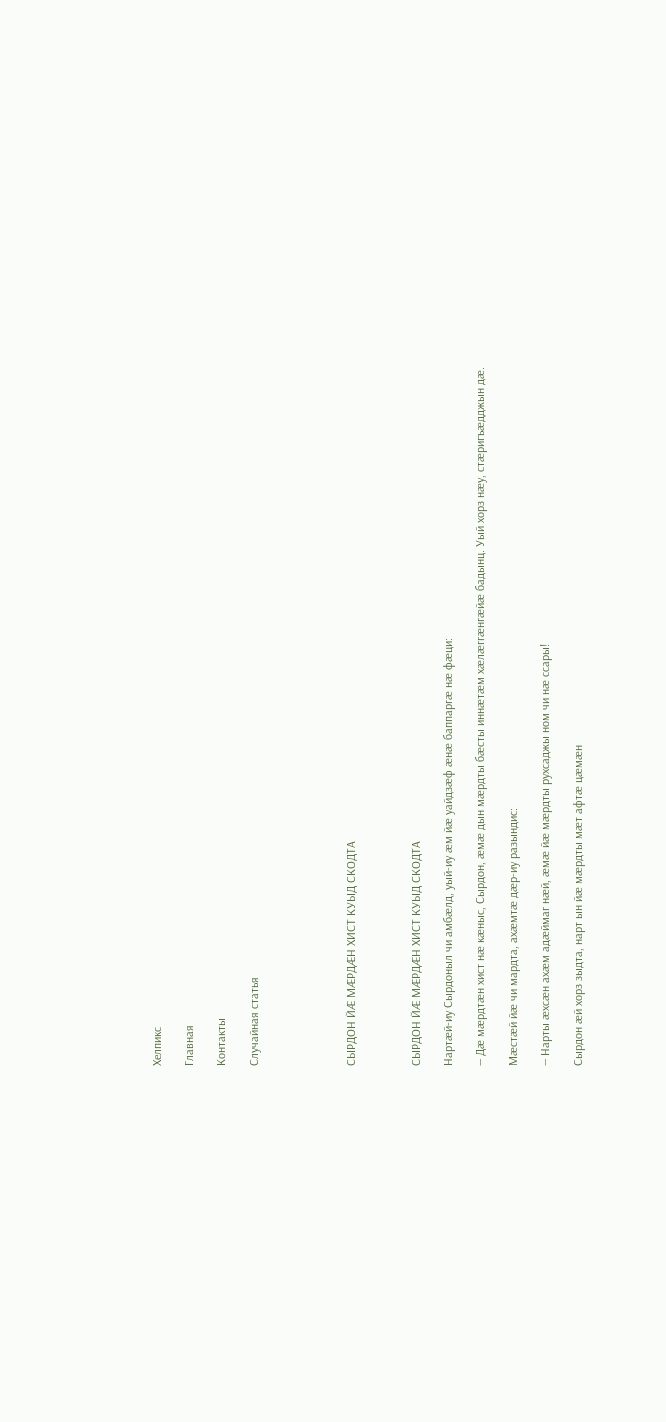Хелпикс

Главная

Контакты

Случайная статья





СЫРДОН ЙÆ МÆРДÆН ХИСТ КУЫД СКОДТА



СЫРДОН ЙÆ МÆРДÆН ХИСТ КУЫД СКОДТА

Нартæй-иу Сырдоныл чи амбæлд, уый-иу æм йæ уайдзæф æнæ баппаргæ нæ фæци:

— Дæ мæрдтæн хист нæ кæныс, Сырдон, æмæ дын мæрдты бæсты иннæтæм хæлæггæнгæйæ бадынц. Уый хорз нæу, стæригъæдджын дæ.

Мæстæй йæ чи мардта, ахæмтæ дæр-иу разындис:

— Нарты æхсæн ахæм адæймаг нæй, æмæ йæ мæрдты рухсаджы ном чи нæ ссары!

Сырдон æй хорз зыдта, нарт ын йæ мæрдты мæт афтæ цæмæн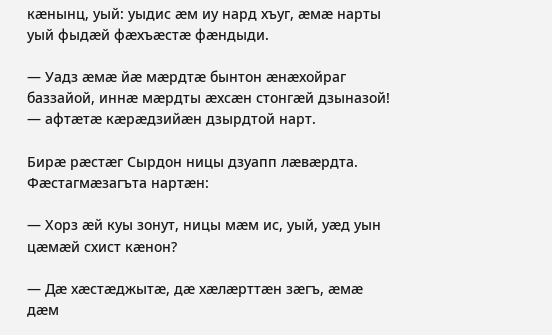кæнынц, уый: уыдис æм иу нард хъуг, æмæ нарты уый фыдæй фæхъæстæ фæндыди.

— Уадз æмæ йæ мæрдтæ бынтон æнæхойраг баззайой, иннæ мæрдты æхсæн стонгæй дзыназой! — афтæтæ кæрæдзийæн дзырдтой нарт.

Бирæ рæстæг Сырдон ницы дзуапп лæвæрдта. Фæстагмæзагъта нартæн:

— Хорз æй куы зонут, ницы мæм ис, уый, уæд уын цæмæй схист кæнон?

— Дæ хæстæджытæ, дæ хæлæрттæн зæгъ, æмæ дæм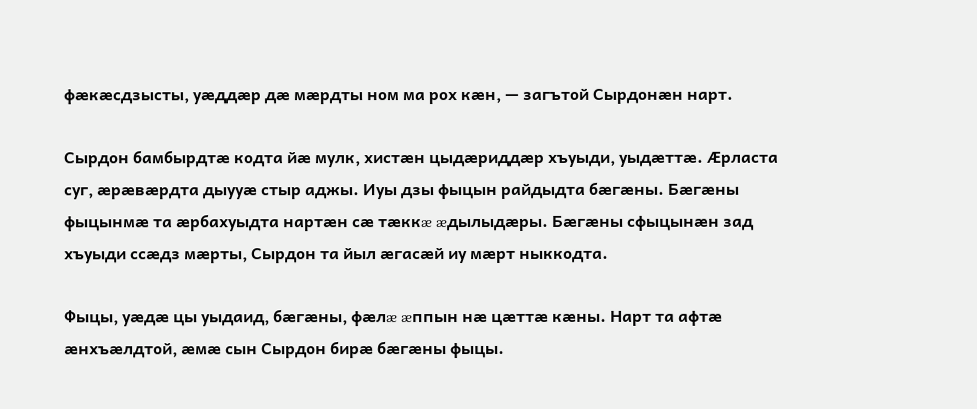фæкæсдзысты, уæддæр дæ мæрдты ном ма рох кæн, — загътой Сырдонæн нарт.

Сырдон бамбырдтæ кодта йæ мулк, хистæн цыдæриддæр хъуыди, уыдæттæ. Æрласта суг, æрæвæрдта дыууæ стыр аджы. Иуы дзы фыцын райдыдта бæгæны. Бæгæны фыцынмæ та æрбахуыдта нартæн сæ тæккæ æдылыдæры. Бæгæны сфыцынæн зад хъуыди ссæдз мæрты, Сырдон та йыл æгасæй иу мæрт ныккодта.

Фыцы, уæдæ цы уыдаид, бæгæны, фæлæ æппын нæ цæттæ кæны. Нарт та афтæ æнхъæлдтой, æмæ сын Сырдон бирæ бæгæны фыцы.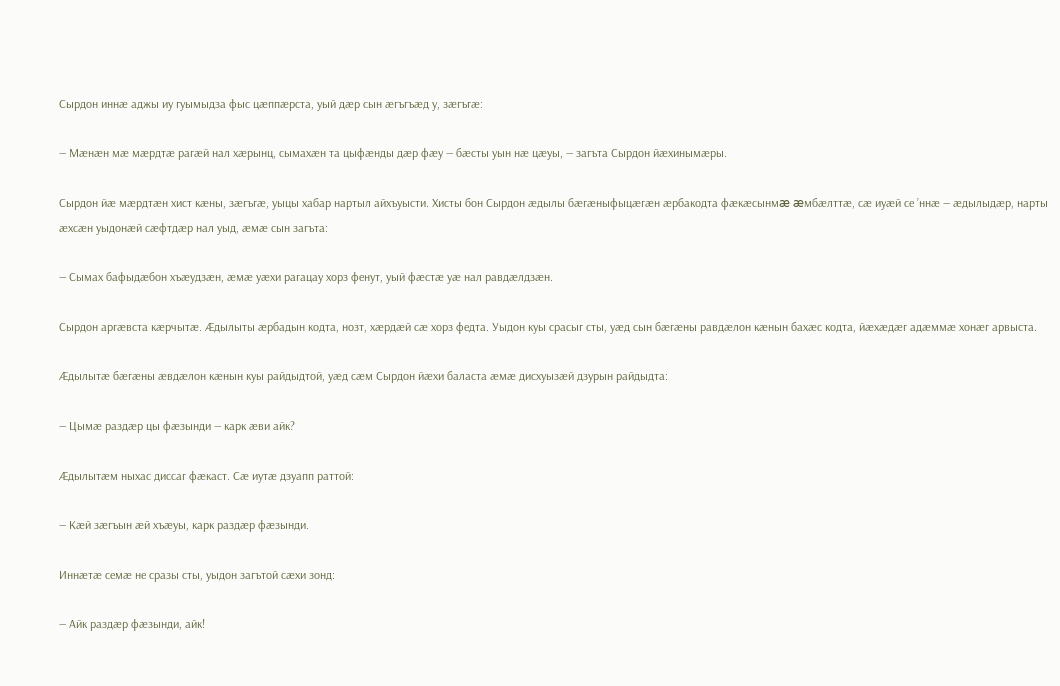Сырдон иннæ аджы иу гуымыдза фыс цæппæрста, уый дæр сын æгъгъæд у, зæгъгæ:

— Мæнæн мæ мæрдтæ рагæй нал хæрынц, сымахæн та цыфæнды дæр фæу — бæсты уын нæ цæуы, — загъта Сырдон йæхинымæры.

Сырдон йæ мæрдтæн хист кæны, зæгъгæ, уыцы хабар нартыл айхъуысти. Хисты бон Сырдон æдылы бæгæныфыцæгæн æрбакодта фæкæсынмæ æмбæлттæ, сæ иуæй се ’ннæ — æдылыдæр, нарты æхсæн уыдонæй сæфтдæр нал уыд, æмæ сын загъта:

— Сымах бафыдæбон хъæудзæн, æмæ уæхи рагацау хорз фенут, уый фæстæ уæ нал равдæлдзæн.

Сырдон аргæвста кæрчытæ. Æдылыты æрбадын кодта, нозт, хæрдæй сæ хорз федта. Уыдон куы срасыг сты, уæд сын бæгæны равдæлон кæнын бахæс кодта, йæхæдæг адæммæ хонæг арвыста.

Æдылытæ бæгæны æвдæлон кæнын куы райдыдтой, уæд сæм Сырдон йæхи баласта æмæ дисхуызæй дзурын райдыдта:

— Цымæ раздæр цы фæзынди — карк æви айк?

Æдылытæм ныхас диссаг фæкаст. Сæ иутæ дзуапп раттой:

— Кæй зæгъын æй хъæуы, карк раздæр фæзынди.

Иннæтæ семæ не сразы сты, уыдон загътой сæхи зонд:

— Айк раздæр фæзынди, айк!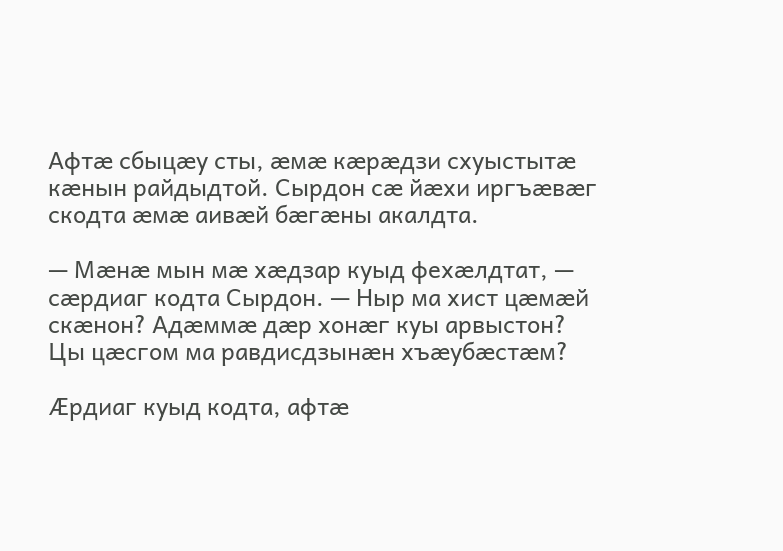Афтæ сбыцæу сты, æмæ кæрæдзи схуыстытæ кæнын райдыдтой. Сырдон сæ йæхи иргъæвæг скодта æмæ аивæй бæгæны акалдта.

— Мæнæ мын мæ хæдзар куыд фехæлдтат, — сæрдиаг кодта Сырдон. — Ныр ма хист цæмæй скæнон? Адæммæ дæр хонæг куы арвыстон? Цы цæсгом ма равдисдзынæн хъæубæстæм?

Æрдиаг куыд кодта, афтæ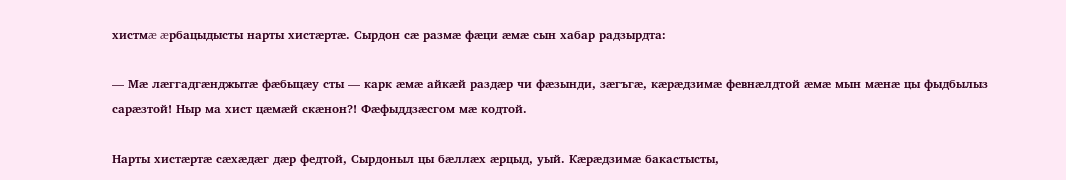хистмæ æрбацыдысты нарты хистæртæ. Сырдон сæ размæ фæци æмæ сын хабар радзырдта:

— Мæ лæггадгæнджытæ фæбыцæу сты — карк æмæ айкæй раздæр чи фæзынди, зæгъгæ, кæрæдзимæ февнæлдтой æмæ мын мæнæ цы фыдбылыз сарæзтой! Ныр ма хист цæмæй скæнон?! Фæфыддзæсгом мæ кодтой.

Нарты хистæртæ сæхæдæг дæр федтой, Сырдоныл цы бæллæх æрцыд, уый. Кæрæдзимæ бакастысты,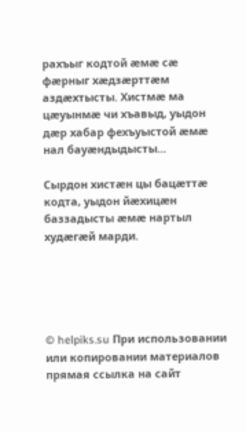рахъыг кодтой æмæ сæ фæрныг хæдзæрттæм аздæхтысты. Хистмæ ма цæуынмæ чи хъавыд, уыдон дæр хабар фехъуыстой æмæ нал бауæндыдысты...

Сырдон хистæн цы бацæттæ кодта, уыдон йæхицæн баззадысты æмæ нартыл худæгæй марди.





© helpiks.su При использовании или копировании материалов прямая ссылка на сайт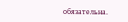обязательна.